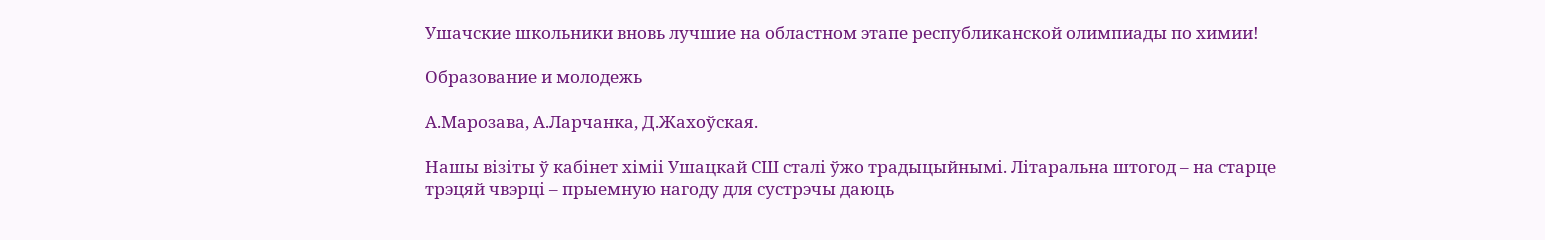Ушачские школьники вновь лучшие на областном этапе республиканской олимпиады по химии!

Образование и молодежь

А.Марозава, А.Ларчанка, Д.Жахоўская.

Нашы візіты ў кабінет хіміі Ушацкай СШ сталі ўжо традыцыйнымі. Літаральна штогод – на старце трэцяй чвэрці – прыемную нагоду для сустрэчы даюць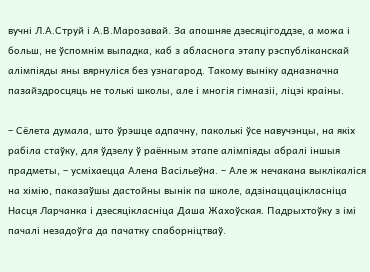вучні Л.А.Струй і А.В.Марозавай. За апошняе дзесяцігоддзе, а можа і больш, не ўспомнім выпадка, каб з абласнога этапу рэспубліканскай алімпіяды яны вярнуліся без узнагарод. Такому выніку адназначна пазайздросцяць не толькі школы, але і многія гімназіі, ліцэі краіны.

– Сёлета думала, што ўрэшце адпачну, паколькі ўсе навучэнцы, на якіх рабіла стаўку, для ўдзелу ў раённым этапе алімпіяды абралі іншыя прадметы, – усміхаецца Алена Васільеўна. – Але ж нечакана выклікаліся на хімію, паказаўшы дастойны вынік па школе, адзінаццацікласніца Насця Ларчанка і дзесяцікласніца Даша Жахоўская. Падрыхтоўку з імі пачалі незадоўга да пачатку спаборніцтваў.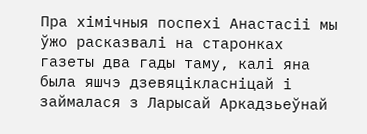Пра хімічныя поспехі Анастасіі мы ўжо расказвалі на старонках газеты два гады таму, калі яна была яшчэ дзевяцікласніцай і займалася з Ларысай Аркадзьеўнай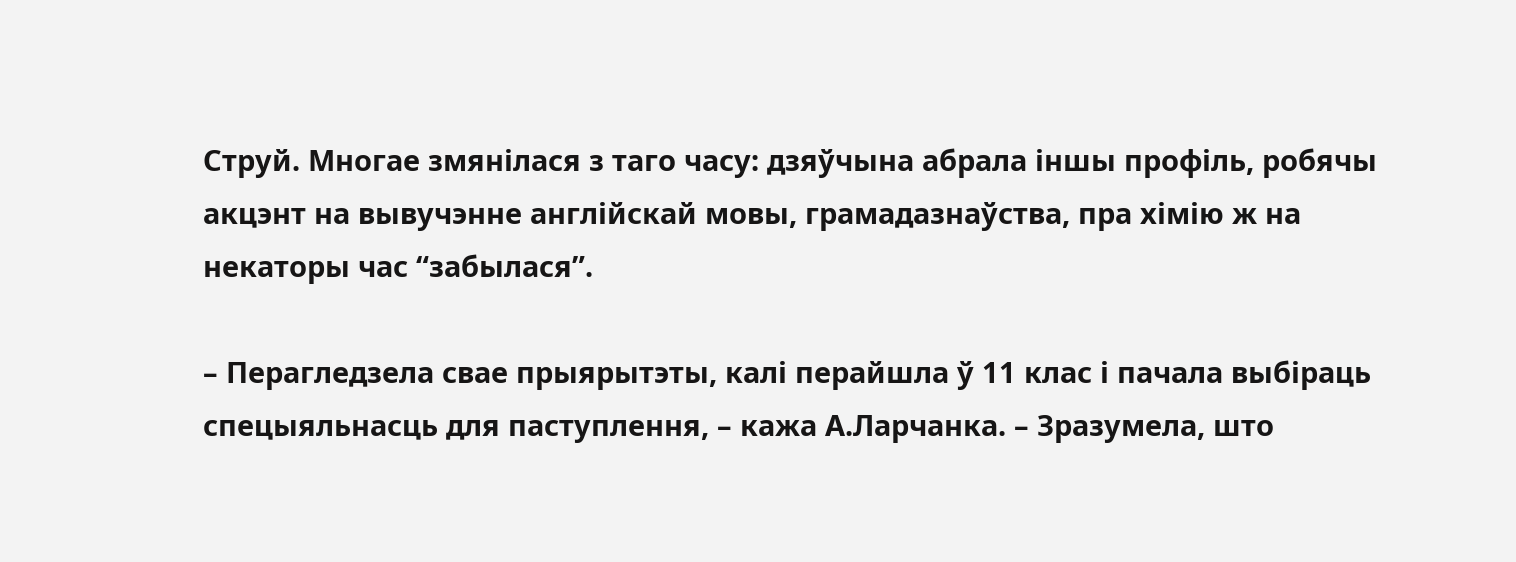Струй. Многае змянілася з таго часу: дзяўчына абрала іншы профіль, робячы акцэнт на вывучэнне англійскай мовы, грамадазнаўства, пра хімію ж на некаторы час “забылася”.

– Перагледзела свае прыярытэты, калі перайшла ў 11 клас і пачала выбіраць спецыяльнасць для паступлення, – кажа А.Ларчанка. – Зразумела, што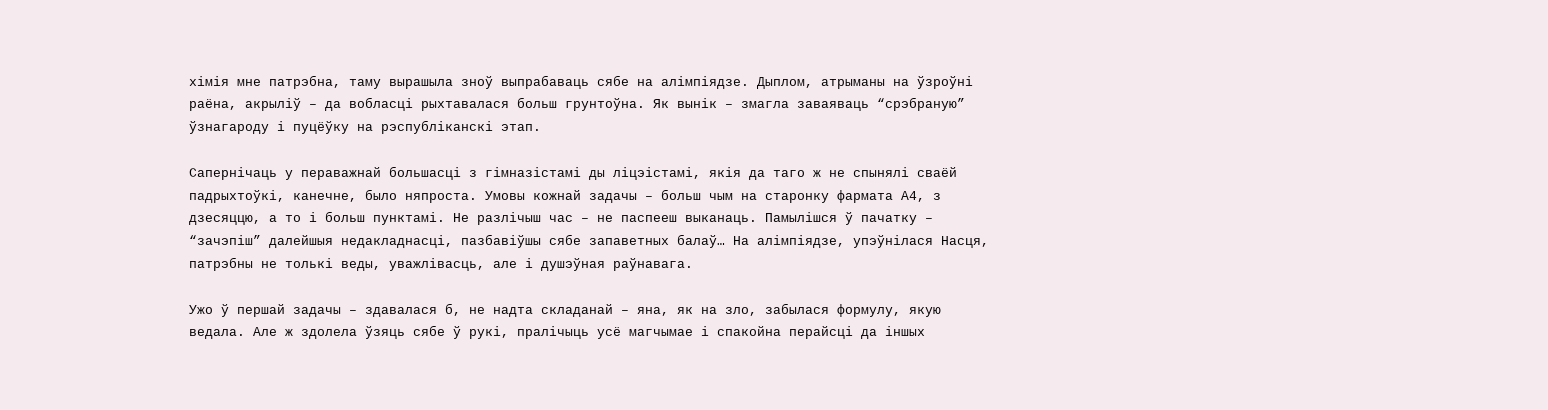хімія мне патрэбна, таму вырашыла зноў выпрабаваць сябе на алімпіядзе. Дыплом, атрыманы на ўзроўні раёна, акрыліў – да вобласці рыхтавалася больш грунтоўна. Як вынік – змагла заваяваць “срэбраную” ўзнагароду і пуцёўку на рэспубліканскі этап.

Сапернічаць у пераважнай большасці з гімназістамі ды ліцэістамі, якія да таго ж не спынялі сваёй падрыхтоўкі, канечне, было няпроста. Умовы кожнай задачы – больш чым на старонку фармата А4, з дзесяццю, а то і больш пунктамі. Не разлічыш час – не паспееш выканаць. Памылішся ў пачатку – “зачэпіш” далейшыя недакладнасці, пазбавіўшы сябе запаветных балаў… На алімпіядзе, упэўнілася Насця, патрэбны не толькі веды, уважлівасць, але і душэўная раўнавага.

Ужо ў першай задачы – здавалася б, не надта складанай – яна, як на зло, забылася формулу, якую ведала. Але ж здолела ўзяць сябе ў рукі, пралічыць усё магчымае і спакойна перайсці да іншых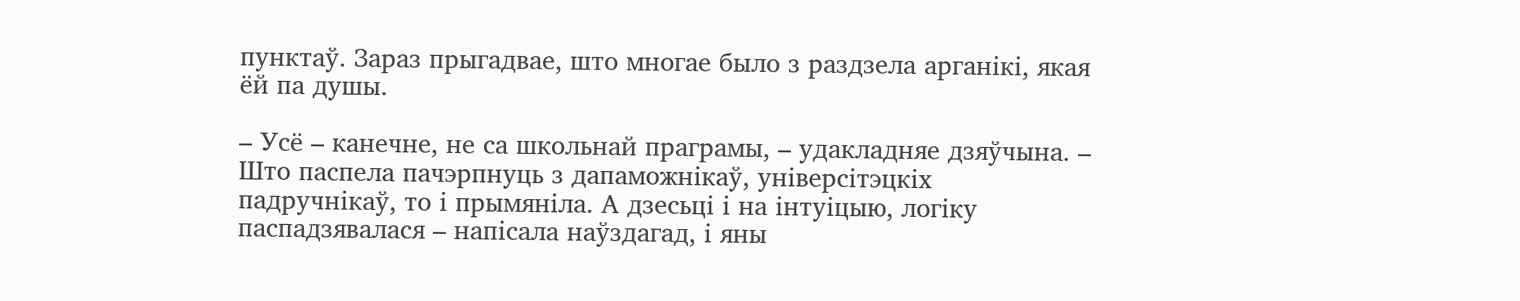пунктаў. Зараз прыгадвае, што многае было з раздзела арганікі, якая ёй па душы.

– Усё – канечне, не са школьнай праграмы, – удакладняе дзяўчына. – Што паспела пачэрпнуць з дапаможнікаў, універсітэцкіх падручнікаў, то і прымяніла. А дзесьці і на інтуіцыю, логіку паспадзявалася – напісала наўздагад, і яны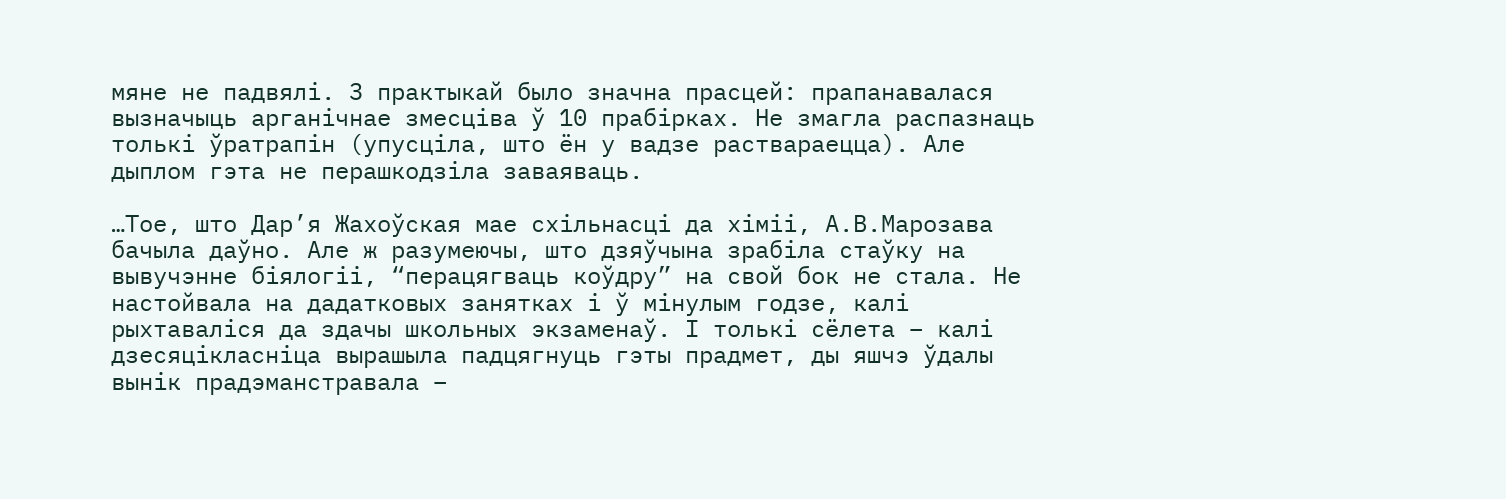мяне не падвялі. З практыкай было значна прасцей: прапанавалася вызначыць арганічнае змесціва ў 10 прабірках. Не змагла распазнаць толькі ўратрапін (упусціла, што ён у вадзе раствараецца). Але дыплом гэта не перашкодзіла заваяваць.

…Тое, што Дар’я Жахоўская мае схільнасці да хіміі, А.В.Марозава бачыла даўно. Але ж разумеючы, што дзяўчына зрабіла стаўку на вывучэнне біялогіі, “перацягваць коўдру” на свой бок не стала. Не настойвала на дадатковых занятках і ў мінулым годзе, калі рыхтаваліся да здачы школьных экзаменаў. І толькі сёлета – калі дзесяцікласніца вырашыла падцягнуць гэты прадмет, ды яшчэ ўдалы вынік прадэманстравала –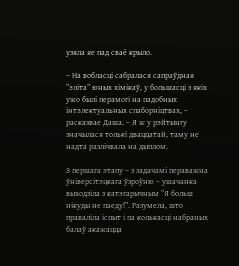узяла яе пад сваё крыло.

– На вобласці сабралася сапраўдная “эліта” юных хімікаў, у большасці з якіх ужо былі перамогі на падобных інтэлектуальных спаборніцтвах, – расказвае Даша. – Я ж у рэйтынгу значылася толькі дваццатай, таму не надта разлічвала на дыплом.

З першага этапу – з задачамі пераважна ўніверсітэцкага ўзроўню – ушачанка выходзіла з катэгарычным “Я больш нікуды не паеду!”. Разумела, што праваліла іспыт і па колькасці набраных балаў акажацца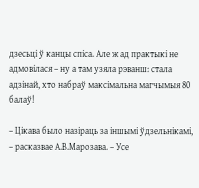дзесьці ў канцы спіса. Але ж ад практыкі не адмовілася – ну а там узяла рэванш: стала адзінай, хто набраў максімальна магчымыя 80 балаў!

– Цікава было назіраць за іншымі ўдзельнікамі, – расказвае А.В.Марозава. – Усе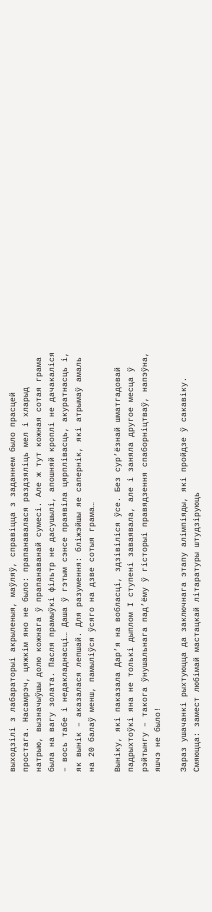выходзілі з лабараторыі акрыленыя, маўляў, справіцца з заданнем было прасцей простага. Насамрэч, цяжкім яно не было: прапанавалася раздзяліць мел і хларыд натрыю, вызначыўшы долю кожнага ў прапанаванай сумесі. Але ж тут кожная сотая грама была на вагу золата. Пасля прамыўкі фільтр не дасушылі, апошняй кроплі не дачакаліся – вось табе і недакладнасці… Даша ў гэтым сэнсе праявіла цярплівасць, акуратнасць і, як вынік – аказалася лепшай. Для разумення: бліжэйшы яе сапернік, які атрымаў амаль на 20 балаў менш, памыліўся ўсяго на дзве сотыя грама…

Выніку, які паказала Дар’я на вобласці, здзівіліся ўсе. Без сур’ёзнай шматгадовай падрыхтоўкі яна не толькі дыплом І ступені заваявала, але і заняла другое месца ў рэйтынгу – такога ўнушальнага пад’ёму ў гісторыі правядзення спаборніцтваў, напэўна, яшчэ не было!

Зараз ушачанкі рыхтуюцца да заключнага этапу алімпіяды, які пройдзе ў сакавіку. Смяюцца: замест любімай мастацкай літаратуры штудзіруюць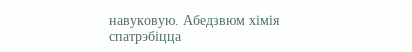навуковую. Абедзвюм хімія спатрэбіцца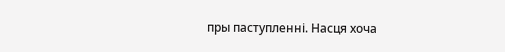пры паступленні. Насця хоча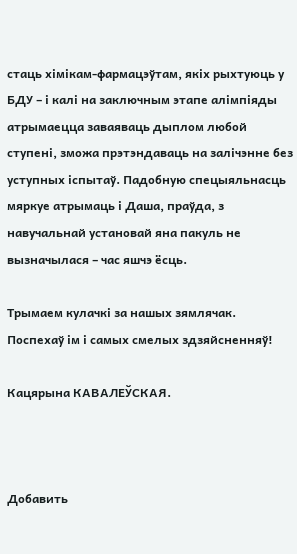стаць хімікам-фармацэўтам, якіх рыхтуюць у БДУ – і калі на заключным этапе алімпіяды атрымаецца заваяваць дыплом любой ступені, зможа прэтэндаваць на залічэнне без уступных іспытаў. Падобную спецыяльнасць мяркуе атрымаць і Даша, праўда, з навучальнай установай яна пакуль не вызначылася – час яшчэ ёсць.

Трымаем кулачкі за нашых зямлячак. Поспехаў ім і самых смелых здзяйсненняў!

Кацярына КАВАЛЕЎСКАЯ.



Добавить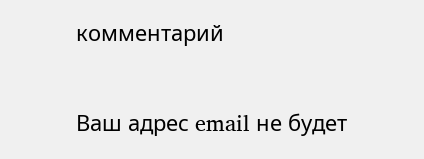комментарий

Ваш адрес email не будет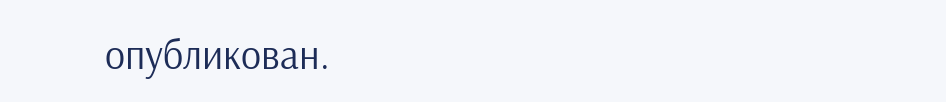опубликован.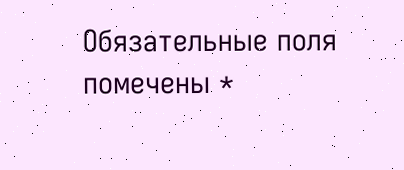Обязательные поля помечены *